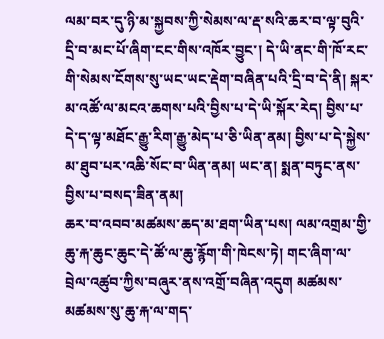ལམ་བར་དུ་ཉི་མ་སྐྱབས་ཀྱི་སེམས་ལ་རྡ་སའི་ཆར་བ་ལྟ་བུའི་དྲི་བ་མང་པོ་ཞིག་ངང་གིས་འཁོར་བྱུང་། དེ་ཡི་ནང་གི་ཁོ་རང་གི་སེམས་ངོགས་སུ་ཡང་ཡང་རྡེག་བཞིན་པའི་དྲི་བ་དེ་ནི། སྐར་མ་འཚོ་ལ་མངའ་ཆགས་པའི་བྱིས་པ་དེ་ཡི་སྐོར་རེད། བྱིས་པ་དེ་ད་ལྟ་མཐོང་རྒྱུ་རིག་རྒྱུ་མེད་པ་ཅི་ཡིན་ནམ། བྱིས་པ་དེ་སྐྱེས་མ་ཐུབ་པར་འཆི་སོང་བ་ཡིན་ནམ། ཡང་ན། སྨན་བཏུང་ནས་བྱིས་པ་བསད་ཟིན་ནམ།
ཆར་བ་འབབ་མཚམས་ཆད་མ་ཐག་ཡིན་པས། ལམ་འགྲམ་གྱི་ཆུ་རྐ་ཆུང་ཆུང་དེ་ཚོ་ལ་ཆུ་རྙོག་གི་ཁེངས་ཏེ། གང་ཞིག་ལ་བྲེལ་འཚུབ་ཀྱིས་བཞུར་ནས་འགྲོ་བཞིན་འདུག མཚམས་མཚམས་སུ་ཆུ་རྐ་ལ་གད་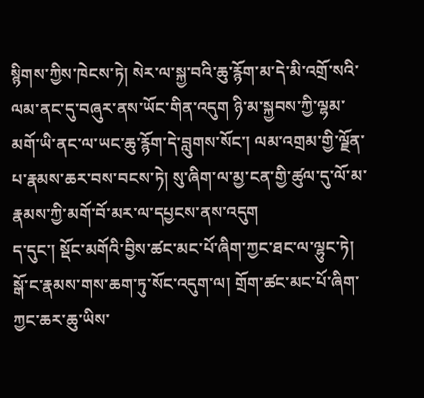སྙིགས་ཀྱིས་ཁེངས་ཏེ། སེར་ལ་སྐྱ་བའི་ཆུ་རྙོག་མ་དེ་མི་འགྲོ་སའི་ལམ་ནང་དུ་བཞུར་ནས་ཡོང་གིན་འདུག ཉི་མ་སྐྱབས་ཀྱི་ལྷམ་མགོ་ཡི་ནང་ལ་ཡང་ཆུ་རྙོག་དེ་བླུགས་སོང་། ལམ་འགྲམ་གྱི་ལྗོན་པ་རྣམས་ཆར་བས་བངས་ཏེ། སུ་ཞིག་ལ་མྱ་ངན་གྱི་ཚུལ་དུ་ལོ་མ་རྣམས་ཀྱི་མགོ་བོ་མར་ལ་དཔྱངས་ནས་འདུག
ད་དུང་། སྡོང་མགོའི་བྱིས་ཚང་མང་པོ་ཞིག་ཀྱང་ཐང་ལ་ལྷུང་ཏེ། སྒོ་ང་རྣམས་གས་ཆག་ཏུ་སོང་འདུག་ལ། གྲོག་ཚང་མང་པོ་ཞིག་ཀྱང་ཆར་ཆུ་ཡིས་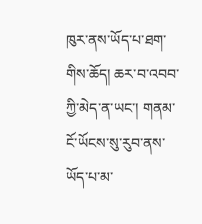ཁུར་ནས་ཡོད་པ་ཐག་གིས་ཆོད། ཆར་བ་འབབ་ཀྱི་མེད་ན་ཡང་། གནམ་ངོ་ཡོངས་སུ་རུབ་ནས་ཡོད་པ་མ་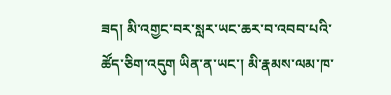ཟད། མི་འགྱང་བར་སླར་ཡང་ཆར་བ་འབབ་པའི་ཚོད་ཅིག་འདུག ཡིན་ན་ཡང་། མི་རྣམས་ལམ་ཁ་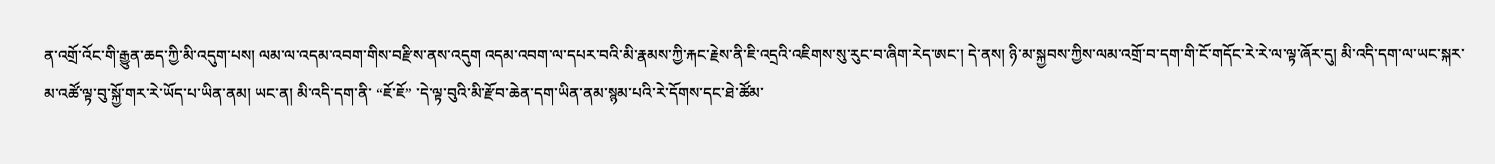ན་འགྲོ་འོང་གི་རྒྱུན་ཆད་ཀྱི་མི་འདུག་པས། ལམ་ལ་འདམ་འབག་གིས་བརྫིས་ནས་འདུག འདམ་འབག་ལ་དཔར་བའི་མི་རྣམས་ཀྱི་རྐང་རྗེས་ནི་ཇི་འདྲའི་འཇིགས་སུ་རུང་བ་ཞིག་རེད་ཨང་། དེ་ནས། ཉི་མ་སྐྱབས་ཀྱིས་ལམ་འགྲོ་བ་དག་གི་ངོ་གདོང་རེ་རེ་ལ་ལྟ་ཞོར་དུ། མི་འདི་དག་ལ་ཡང་སྐར་མ་འཚོ་ལྟ་བུ་སྐྱོ་གར་རེ་ཡོད་པ་ཡིན་ནམ། ཡང་ན། མི་འདི་དག་ནི་ “ཇོ་ཇོ” ་དེ་ལྟ་བུའི་མི་རྫོབ་ཆེན་དག་ཡིན་ནམ་སྙམ་པའི་རེ་དོགས་དང་ཐེ་ཚོམ་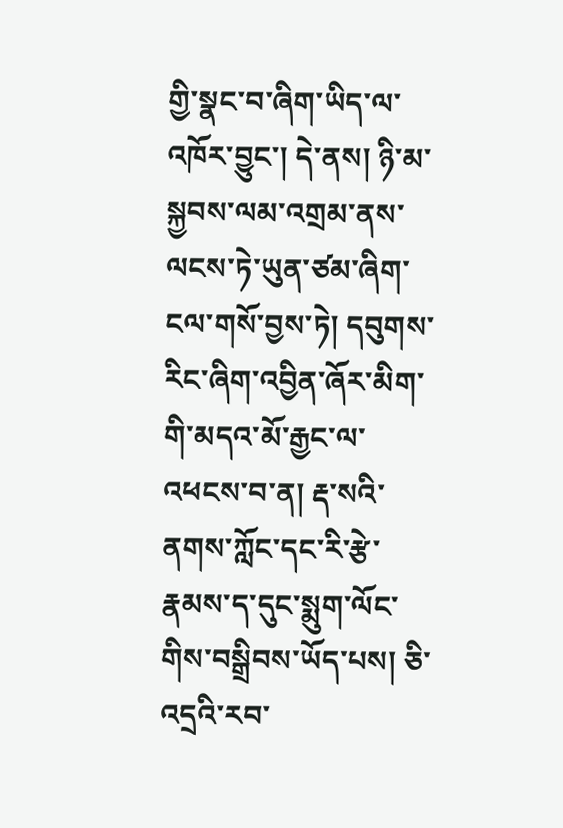གྱི་སྣང་བ་ཞིག་ཡིད་ལ་འཁོར་བྱུང་། དེ་ནས། ཉི་མ་སྐྱབས་ལམ་འགྲམ་ནས་ལངས་ཏེ་ཡུན་ཙམ་ཞིག་ངལ་གསོ་བྱས་ཏེ། དབུགས་རིང་ཞིག་འབྱིན་ཞོར་མིག་གི་མདའ་མོ་རྒྱང་ལ་འཕངས་བ་ན། རྡ་སའི་ནགས་ཀློང་དང་རི་རྩེ་རྣམས་ད་དུང་སྨུག་ལོང་གིས་བསྒྲིབས་ཡོད་པས། ཅི་འདྲའི་རབ་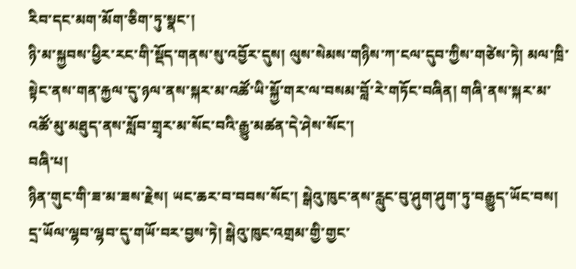རིབ་དང་མག་མོག་ཅིག་ཏུ་སྣང་།
ཉི་མ་སྐྱབས་ཕྱིར་རང་གི་སྡོད་གནས་སུ་འབྱོར་དུས། ལུས་སེམས་གཉིས་ཀ་ངལ་དུབ་ཀྱིས་གཙེས་ཏེ། མལ་ཁྲི་སྟེང་ནས་གན་རྐྱལ་དུ་ཉལ་ནས་སྐར་མ་འཚོ་ཡི་སྐྱོ་གར་ལ་བསམ་བློ་རེ་གཏོང་བཞིན། གཞི་ནས་སྐར་མ་འཚོ་མུ་མཐུད་ནས་སློབ་གྲྭར་མ་སོང་བའི་རྒྱུ་མཚན་དེ་ཤེས་སོང་།
བཞི་པ།
ཉིན་གུང་གི་ཟ་མ་ཟས་རྗེས། ཡང་ཆར་བ་བབས་སོང་། སྒེའུ་ཁུང་ནས་རླུང་བུ་ཤུག་ཤུག་ཏུ་བརྒྱུད་ཡོང་བས། དྲ་ཡོལ་ལྷབ་ལྷབ་དུ་གཡོ་བར་བྱས་ཏེ། སྒེའུ་ཁུང་འགྲམ་གྱི་གྱང་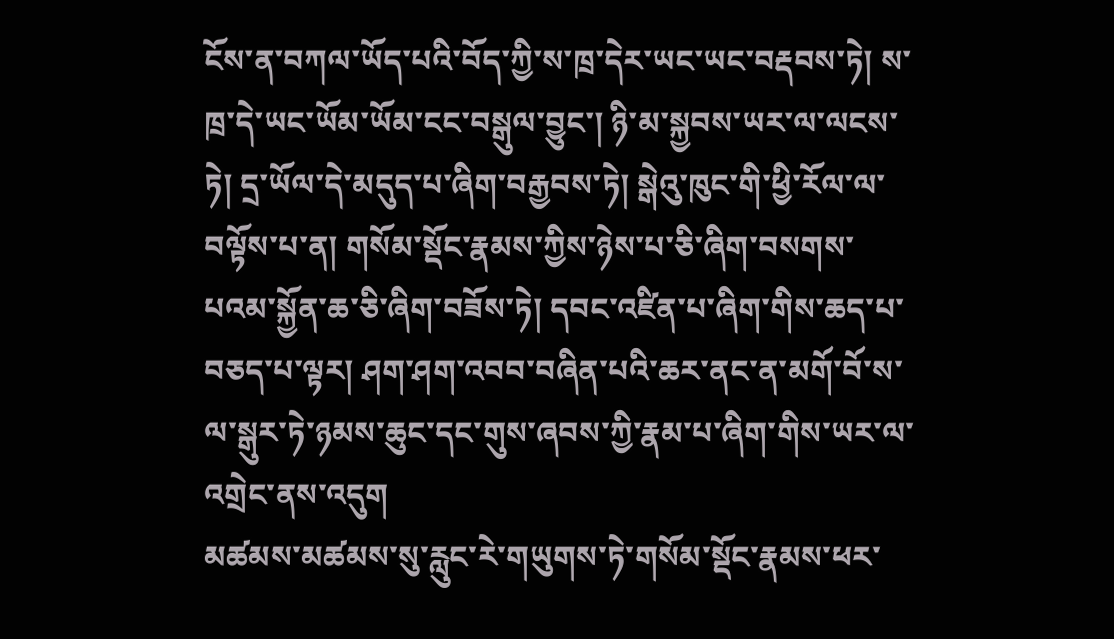ངོས་ན་བཀལ་ཡོད་པའི་བོད་ཀྱི་ས་ཁྲ་དེར་ཡང་ཡང་བརྡབས་ཏེ། ས་ཁྲ་དེ་ཡང་ཡོམ་ཡོམ་ངང་བསྒུལ་བྱུང་། ཉི་མ་སྐྱབས་ཡར་ལ་ལངས་ཏེ། དྲ་ཡོལ་དེ་མདུད་པ་ཞིག་བརྒྱབས་ཏེ། སྒེའུ་ཁུང་གི་ཕྱི་རོལ་ལ་བལྟོས་པ་ན། གསོམ་སྡོང་རྣམས་ཀྱིས་ཉེས་པ་ཅི་ཞིག་བསགས་པའམ་སྐྱོན་ཆ་ཅི་ཞིག་བཟོས་ཏེ། དབང་འཛིན་པ་ཞིག་གིས་ཆད་པ་བཅད་པ་ལྟར། ཤག་ཤག་འབབ་བཞིན་པའི་ཆར་ནང་ན་མགོ་བོ་ས་ལ་སྒུར་ཏེ་ཉམས་ཆུང་དང་གུས་ཞབས་ཀྱི་རྣམ་པ་ཞིག་གིས་ཡར་ལ་འགྲེང་ནས་འདུག
མཚམས་མཚམས་སུ་རླུང་རེ་གཡུགས་ཏེ་གསོམ་སྡོང་རྣམས་ཕར་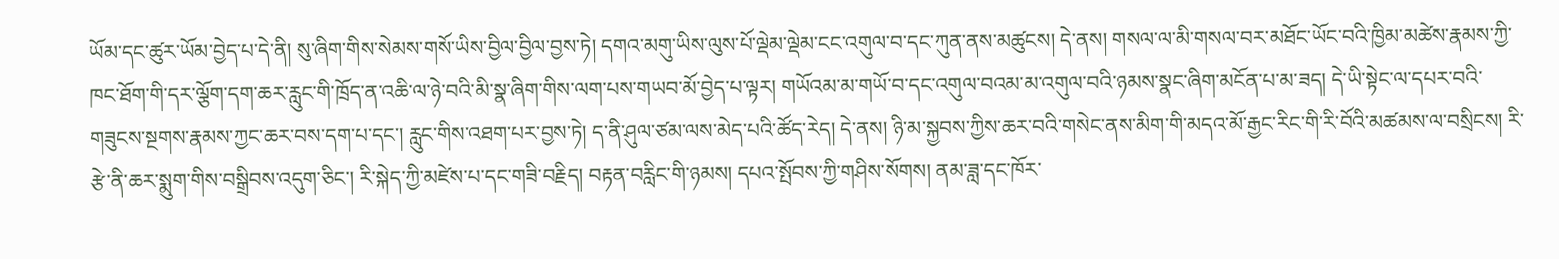ཡོམ་དང་ཚུར་ཡོམ་བྱེད་པ་དེ་ནི། སུ་ཞིག་གིས་སེམས་གསོ་ཡིས་བྱིལ་བྱིལ་བྱས་ཏེ། དགའ་མགུ་ཡིས་ལུས་པོ་ལྡེམ་ལྡེམ་ངང་འགུལ་བ་དང་ཀུན་ནས་མཚུངས། དེ་ནས། གསལ་ལ་མི་གསལ་བར་མཐོང་ཡོང་བའི་ཁྱིམ་མཚེས་རྣམས་ཀྱི་ཁང་ཐོག་གི་དར་ལྕོག་དག་ཆར་རླུང་གི་ཁྲོད་ན་འཆི་ལ་ཉེ་བའི་མི་སྣ་ཞིག་གིས་ལག་པས་གཡབ་མོ་བྱེད་པ་ལྟར། གཡོའམ་མ་གཡོ་བ་དང་འགུལ་བའམ་མ་འགུལ་བའི་ཉམས་སྣང་ཞིག་མངོན་པ་མ་ཟད། དེ་ཡི་སྟེང་ལ་དཔར་བའི་གཟུངས་སྔགས་རྣམས་ཀྱང་ཆར་བས་དག་པ་དང་། རླུང་གིས་འཐག་པར་བྱས་ཏེ། ད་ནི་ཤུལ་ཙམ་ལས་མེད་པའི་ཚོད་རེད། དེ་ནས། ཉི་མ་སྐྱབས་ཀྱིས་ཆར་བའི་གསེང་ནས་མིག་གི་མདའ་མོ་རྒྱང་རིང་གི་རི་བོའི་མཚམས་ལ་བསྲིངས། རི་རྩེ་ནི་ཆར་སྨུག་གིས་བསྒྲིབས་འདུག་ཅིང་། རི་སྐེད་ཀྱི་མཛེས་པ་དང་གཟི་བརྗིད། བརྟན་བརླིང་གི་ཉམས། དཔའ་སྤོབས་ཀྱི་གཤིས་སོགས། ནམ་ཟླ་དང་ཁོར་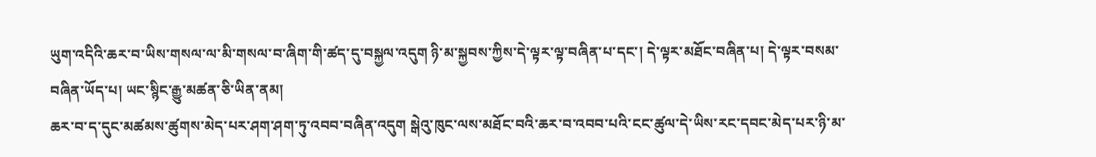ཡུག་འདིའི་ཆར་བ་ཡིས་གསལ་ལ་མི་གསལ་བ་ཞིག་གི་ཚད་དུ་བསྐྱལ་འདུག ཉི་མ་སྐྱབས་ཀྱིས་དེ་ལྟར་ལྟ་བཞིན་པ་དང་། དེ་ལྟར་མཐོང་བཞིན་པ། དེ་ལྟར་བསམ་བཞིན་ཡོད་པ། ཡང་སྙིང་རྒྱུ་མཚན་ཅི་ཡིན་ནམ།
ཆར་བ་ད་དུང་མཚམས་ཚུགས་མེད་པར་ཤག་ཤག་ཏུ་འབབ་བཞིན་འདུག སྒེའུ་ཁུང་ལས་མཐོང་བའི་ཆར་བ་འབབ་པའི་ངང་ཚུལ་དེ་ཡིས་རང་དབང་མེད་པར་ཉི་མ་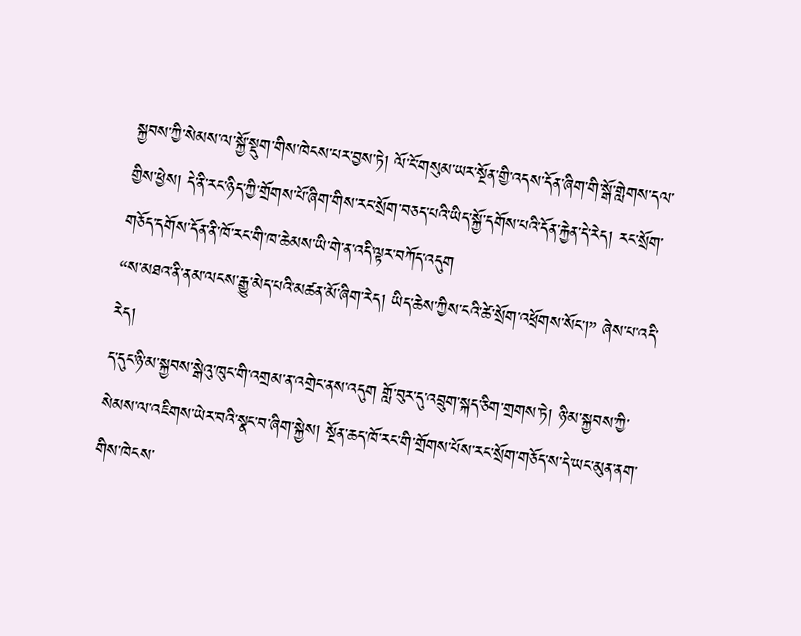སྐྱབས་ཀྱི་སེམས་ལ་སྐྱོ་སྡུག་གིས་ཁེངས་པར་བྱས་ཏེ། ལོ་ངོ་གསུམ་ཡར་སྔོན་གྱི་འདས་དོན་ཞིག་གི་སྒོ་གླེགས་དལ་གྱིས་ཕྱེས། དེ་ནི་རང་ཉིད་ཀྱི་གྲོགས་པོ་ཞིག་གིས་རང་སྲོག་བཅད་པའི་ཡིད་སྐྱོ་དགོས་པའི་དོན་རྐྱེན་དེ་རེད། རང་སྲོག་གཅོད་དགོས་དོན་ནི་ཁོ་རང་གི་ཁ་ཆེམས་ཡི་གེ་ན་འདི་ལྟར་བཀོད་འདུག
“ས་མཐའ་ནི་ནམ་ལངས་རྒྱུ་མེད་པའི་མཚན་མོ་ཞིག་རེད། ཡིད་ཆེས་ཀྱིས་ངའི་ཚེ་སྲོག་འཕྲོགས་སོང་།” ཞེས་པ་འདི་རེད།
ད་དུང་ཉི་མ་སྐྱབས་སྒེའུ་ཁུང་གི་འགྲམ་ན་འགྲེང་ནས་འདུག གློ་བུར་དུ་འབྲུག་སྐད་ཅིག་གྲགས་ཏེ། ཉི་མ་སྐྱབས་ཀྱི་སེམས་ལ་འཇིགས་ཡེར་བའི་སྣང་བ་ཞིག་སྐྱེས། སྔོན་ཆད་ཁོ་རང་གི་གྲོགས་པོས་རང་སྲོག་གཅོད་ས་དེ་ཡང་མུན་ནག་གིས་ཁེངས་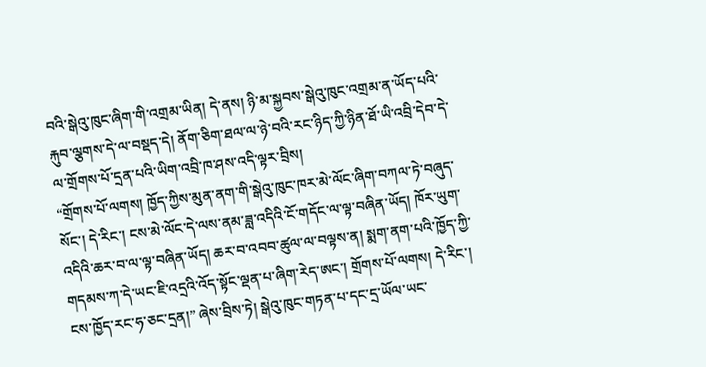བའི་སྒེའུ་ཁུང་ཞིག་གི་འགྲམ་ཡིན། དེ་ནས། ཉི་མ་སྐྱབས་སྒེའུ་ཁུང་འགྲམ་ན་ཡོད་པའི་རྐུབ་ལྕགས་དེ་ལ་བསྡད་དེ། ནོག་ཅིག་ཐལ་ལ་ཉེ་བའི་རང་ཉིད་ཀྱི་ཉིན་ཐོ་ཡི་འབྲི་དེབ་དེ་ལ་གྲོགས་པོ་དྲན་པའི་ཡིག་འབྲི་ཁ་ཤས་འདི་ལྟར་བྲིས།
“གྲོགས་པོ་ལགས། ཁྱོད་ཀྱིས་མུན་ནག་གི་སྒེའུ་ཁུང་ཁར་མེ་ལོང་ཞིག་བཀལ་ཏེ་བཞུད་སོང་། དེ་རིང་། ངས་མེ་ལོང་དེ་ལས་ནམ་ཟླ་འདིའི་ངོ་གདོང་ལ་ལྟ་བཞིན་ཡོད། ཁོར་ཡུག་འདིའི་ཆར་བ་ལ་ལྟ་བཞིན་ཡོད། ཆར་བ་འབབ་ཚུལ་ལ་བལྟས་ན། སྨག་ནག་པའི་ཁྱོད་ཀྱི་གདམས་ཀ་དེ་ཡང་ཇི་འདྲའི་འོད་སྟོང་ལྡན་པ་ཞིག་རེད་ཨང་། གྲོགས་པོ་ལགས། དེ་རིང་། ངས་ཁྱོད་རང་ཧ་ཅང་དྲན།” ཞེས་བྲིས་ཏེ། སྒེའུ་ཁུང་གཏན་པ་དང་དྲ་ཡོལ་ཡང་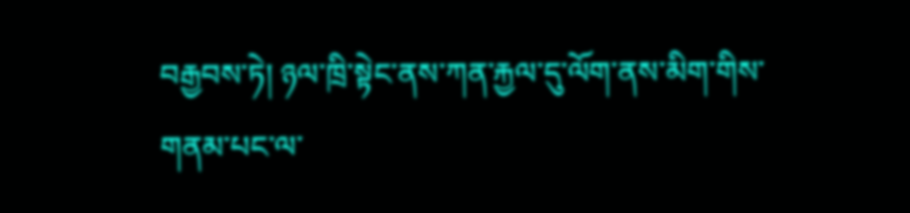བརྒྱབས་ཏེ། ཉལ་ཁྲི་སྟེང་ནས་ཀན་རྐྱལ་དུ་ལོག་ནས་མིག་གིས་གནམ་པང་ལ་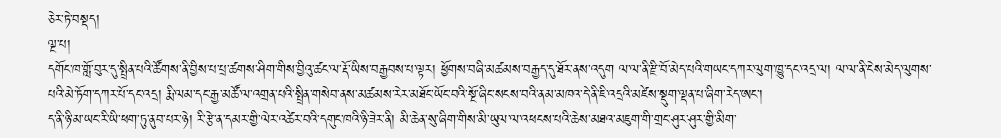ཅེར་ཏེ་བསྡད།
ལྔ་པ།
དགོང་ཁ་གློ་བུར་དུ་སྤྲིན་པའི་ཚོགས་ནི་བྱིས་པ་པྲ་ཚགས་ཤིག་གིས་བྱིའུ་ཚང་ལ་རྡོ་ཡིས་བརྒྱབས་པ་ལྟར། ཕྱོགས་བཞི་མཚམས་བརྒྱད་དུ་ཐོར་ནས་འདུག ལ་ལ་ནི་རྫི་བོ་མེད་པའི་གཡང་དཀར་ལུག་ཁྱུ་དང་འདྲ་ལ། ལ་ལ་ནི་ངེས་མེད་ལུགས་པའི་མེ་ཏོག་དཀར་པོ་དང་འདྲ། རྨི་ལམ་དང་རྒྱ་མཚོ་ལ་འགྲན་པའི་སྤྲིན་གསེབ་ནས་མཚམས་རེར་མཐོང་ཡོང་བའི་སྔོ་ཞིང་སངས་བའི་ནམ་མཁའ་དེ་ནི་ཇི་འདྲའི་མཛེས་སྡུག་ལྡན་པ་ཞིག་རེད་ཨང་།
ད་ནི་ཉི་མ་ཡང་རི་ཡི་ཕག་ཏུ་ནུབ་པར་ཉེ། རི་རྩེ་ན་དམར་གྱི་ལེར་འཚེར་བའི་དགུང་ཁའི་ཉི་ཟེར་ནི། མི་ཆེན་སུ་ཞིག་གིས་མི་ཡུལ་ལ་འཕངས་པའི་ཆེས་མཐའ་མཇུག་གི་གྲང་ཤུར་ཤུར་གྱི་མིག་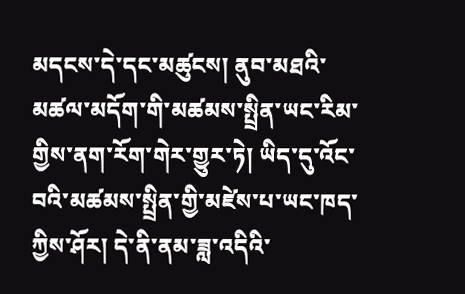མདངས་དེ་དང་མཚུངས། ནུབ་མཐའི་མཚལ་མདོག་གི་མཚམས་སྤྲིན་ཡང་རིམ་གྱིས་ནག་རོག་གེར་གྱུར་ཏེ། ཡིད་དུ་འོང་བའི་མཚམས་སྤྲིན་གྱི་མཛེས་པ་ཡང་ཁད་ཀྱིས་ཤོར། དེ་ནི་ནམ་ཟླ་འདིའི་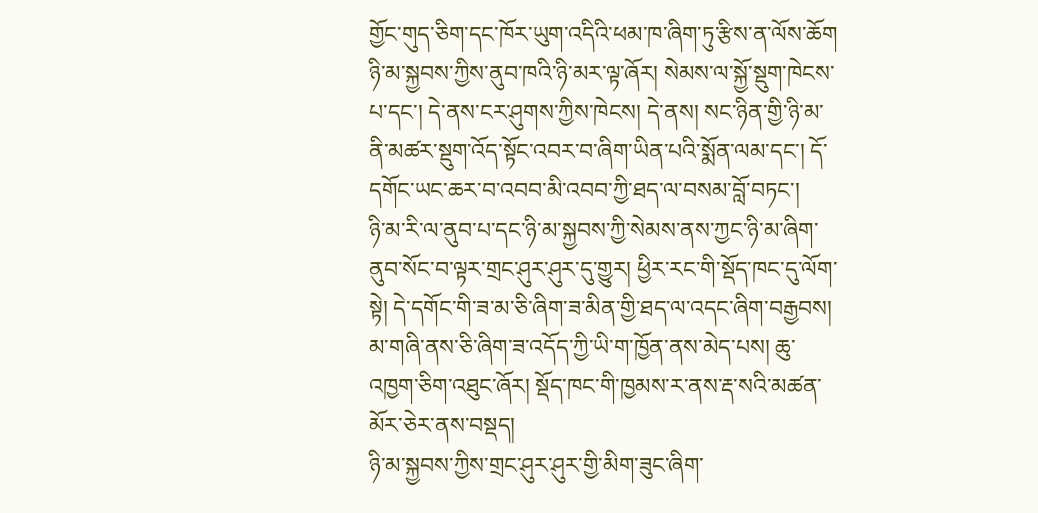གྱོང་གུད་ཅིག་དང་ཁོར་ཡུག་འདིའི་ཕམ་ཁ་ཞིག་ཏུ་རྩིས་ན་ལོས་ཆོག ཉི་མ་སྐྱབས་ཀྱིས་ནུབ་ཁའི་ཉི་མར་ལྟ་ཞོར། སེམས་ལ་སྐྱོ་སྡུག་ཁེངས་པ་དང་། དེ་ནས་ངར་ཤུགས་ཀྱིས་ཁེངས། དེ་ནས། སང་ཉིན་གྱི་ཉི་མ་ནི་མཚར་སྡུག་འོད་སྟོང་འབར་བ་ཞིག་ཡིན་པའི་སྨོན་ལམ་དང་། དོ་དགོང་ཡང་ཆར་བ་འབབ་མི་འབབ་ཀྱི་ཐད་ལ་བསམ་བློ་བཏང་།
ཉི་མ་རི་ལ་ནུབ་པ་དང་ཉི་མ་སྐྱབས་ཀྱི་སེམས་ནས་ཀྱང་ཉི་མ་ཞིག་ནུབ་སོང་བ་ལྟར་གྲང་ཤུར་ཤུར་དུ་གྱུར། ཕྱིར་རང་གི་སྡོད་ཁང་དུ་ལོག་སྟེ། དེ་དགོང་གི་ཟ་མ་ཅི་ཞིག་ཟ་མིན་གྱི་ཐད་ལ་འདང་ཞིག་བརྒྱབས། མ་གཞི་ནས་ཅི་ཞིག་ཟ་འདོད་ཀྱི་ཡི་ག་ཁྱོན་ནས་མེད་པས། ཆུ་འཁྱག་ཅིག་འཐུང་ཞོར། སྡོད་ཁང་གི་ཁྱམས་ར་ནས་རྡ་སའི་མཚན་མོར་ཅེར་ནས་བསྡད།
ཉི་མ་སྐྱབས་ཀྱིས་གྲང་ཤུར་ཤུར་གྱི་མིག་ཟུང་ཞིག་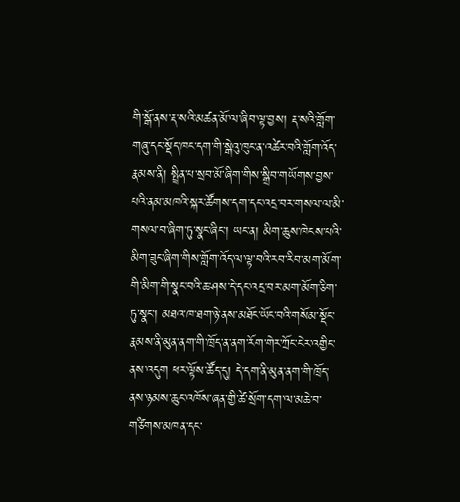གི་སྒོ་ནས་རྡ་སའི་མཚན་མོ་ལ་ཞིབ་ལྟ་བྱས། རྡ་སའི་གློག་གཞུ་དང་སྡོད་ཁང་དག་གི་སྒེའུ་ཁུང་ན་འཚེར་བའི་གློག་འོད་རྣམས་ནི། སྤྲིན་པ་སྲབ་མོ་ཞིག་གིས་སྒྲིབ་གཡོགས་བྱས་པའི་ནམ་མཁའི་སྐར་ཚོགས་དག་དང་འདྲ་བར་གསལ་ལ་མི་གསལ་བ་ཞིག་ཏུ་སྣང་ཞིང་། ཡང་ན། མིག་ཆུས་ཁེངས་པའི་མིག་ཟུང་ཞིག་གིས་གློག་འོད་ལ་ལྟ་བའི་རབ་རིབ་མག་མོག་གི་མིག་གི་སྣང་བའི་ཆ་ཤས་དེ་དང་འདྲ་བར་མག་མོག་ཅིག་ཏུ་སྣང་། མཐའ་ཁ་ཐག་ཉེ་ནས་མཐོང་ཡོང་བའི་གསོམ་སྡོང་རྣམས་ནི་མུན་ནག་གི་ཁྲོད་ན་ནག་རོག་གེར་ཀྲོང་ངེར་འགྱིང་ནས་འདུག ཕར་ལྟོས་ཚོད་དུ། དེ་དག་ནི་མུན་ནག་གི་ཁྲོད་ནས་ཉམས་ཆུང་འཁོས་ཞན་གྱི་ཚེ་སྲོག་དག་ལ་མཆེ་བ་གཙིགས་མཁན་དང་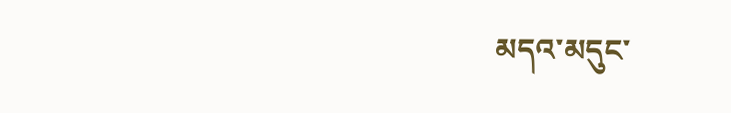མདའ་མདུང་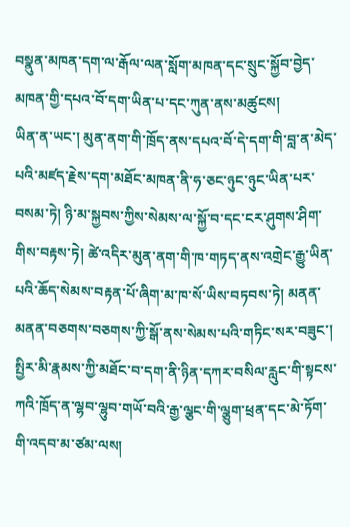བསྣུན་མཁན་དག་ལ་རྒོལ་ལན་སློག་མཁན་དང་སྲུང་སྐྱོབ་བྱེད་མཁན་གྱི་དཔའ་བོ་དག་ཡིན་པ་དང་ཀུན་ནས་མཚུངས།
ཡིན་ན་ཡང་། མུན་ནག་གི་ཁྲོད་ནས་དཔའ་བོ་དེ་དག་གི་བླ་ན་མེད་པའི་མཛད་རྗེས་དག་མཐོང་མཁན་ནི་ཧ་ཅང་ཉུང་ཉུང་ཡིན་པར་བསམ་ཏེ། ཉི་མ་སྐྱབས་ཀྱིས་སེམས་ལ་སྐྱོ་བ་དང་ངར་ཤུགས་ཤིག་གིས་བརྟས་ཏེ། ཚེ་འདིར་མུན་ནག་གི་ཁ་གཏད་ནས་འགྲེང་རྒྱུ་ཡིན་པའི་ཆོད་སེམས་བརྟན་པོ་ཞིག་མ་ཁ་སོ་ཡིས་བཏབས་ཏེ། མནན་མནན་བཅགས་བཅགས་ཀྱི་སྒོ་ནས་སེམས་པའི་གཏིང་སར་བཟུང་། སྤྱིར་མི་རྣམས་ཀྱི་མཐོང་བ་དག་ནི་ཉིན་དཀར་བསིལ་རླུང་གི་སྟངས་ཀའི་ཁྲོད་ན་ལྷབ་ལྷུབ་གཡོ་བའི་རྒྱ་ལྕང་གི་ལྕུག་ཕྲན་དང་མེ་ཏོག་གི་འདབ་མ་ཙམ་ལས།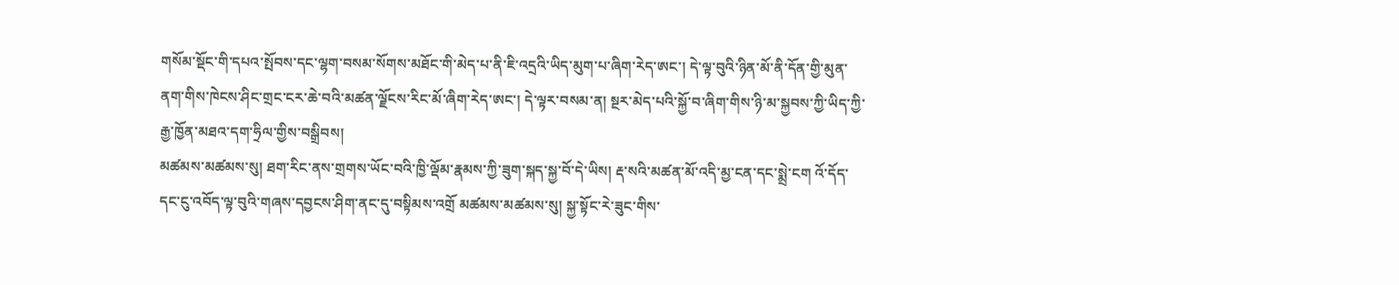གསོམ་སྡོང་གི་དཔའ་སྤོབས་དང་ལྷག་བསམ་སོགས་མཐོང་གི་མེད་པ་ནི་ཇི་འདྲའི་ཡིད་མུག་པ་ཞིག་རེད་ཨང་། དེ་ལྟ་བུའི་ཉིན་མོ་ནི་དོན་གྱི་མུན་ནག་གིས་ཁེངས་ཤིང་གྲང་ངར་ཆེ་བའི་མཚན་ལྗོངས་རིང་མོ་ཞིག་རེད་ཨང་། དེ་ལྟར་བསམ་ན། སྔར་མེད་པའི་སྐྱོ་བ་ཞིག་གིས་ཉི་མ་སྐྱབས་ཀྱི་ཡིད་ཀྱི་རྒྱ་ཁྱོན་མཐའ་དག་ཧྲིལ་གྱིས་བསྒྲིབས།
མཚམས་མཚམས་སུ། ཐག་རིང་ནས་གྲགས་ཡོང་བའི་ཁྱི་ལྡོམ་རྣམས་ཀྱི་ཟུག་སྐད་སྐྱ་བོ་དེ་ཡིས། རྡ་སའི་མཚན་མོ་འདི་མྱ་ངན་དང་སྨྲེ་ངག འོ་དོད་དང་ངུ་འབོད་ལྟ་བུའི་གཞས་དབྱངས་ཤིག་ནང་དུ་བསྟིམས་འགྲོ མཚམས་མཚམས་སུ། སྐྱ་སྟོང་རེ་ཟུང་གིས་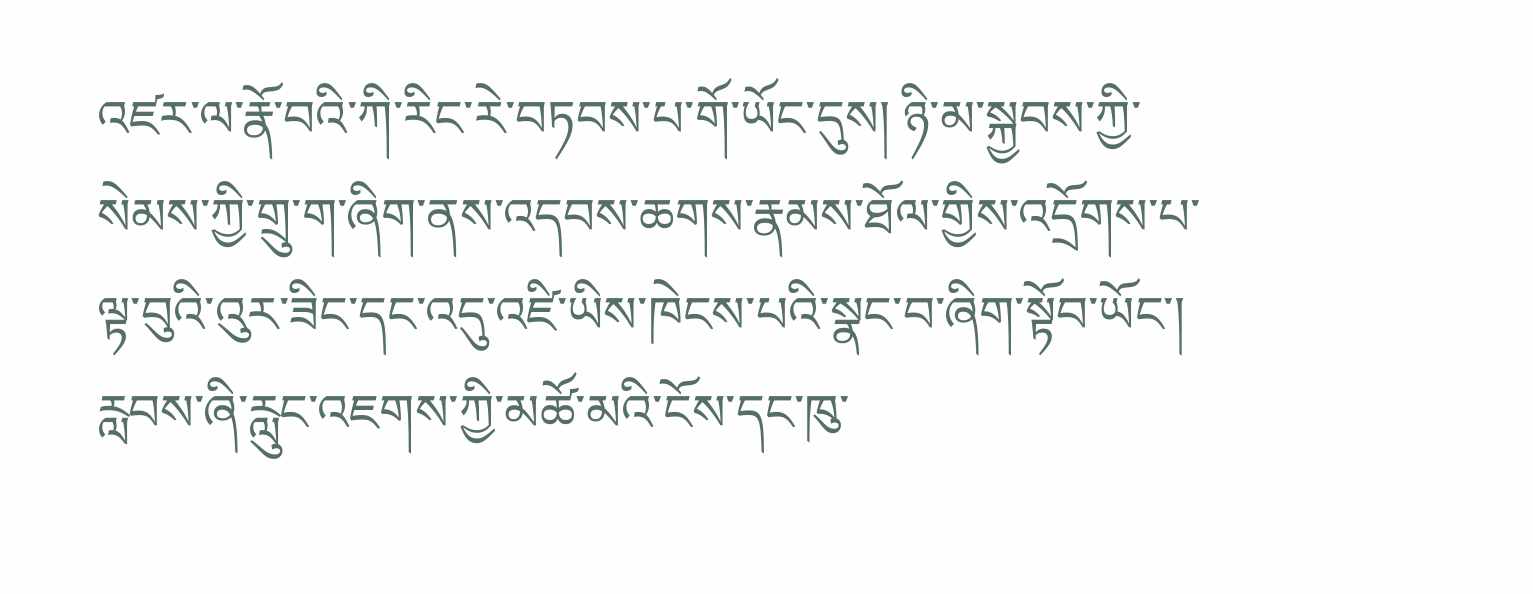འཛར་ལ་རྣོ་བའི་ཀི་རིང་རེ་བཏབས་པ་གོ་ཡོང་དུས། ཉི་མ་སྐྱབས་ཀྱི་སེམས་ཀྱི་གྲུ་ག་ཞིག་ནས་འདབས་ཆགས་རྣམས་ཐོལ་གྱིས་འདྲོགས་པ་ལྟ་བུའི་འུར་ཟིང་དང་འདུ་འཛི་ཡིས་ཁེངས་པའི་སྣང་བ་ཞིག་སྟོབ་ཡོང་།
རླབས་ཞི་རླུང་འཇགས་ཀྱི་མཚོ་མའི་ངོས་དང་ཁུ་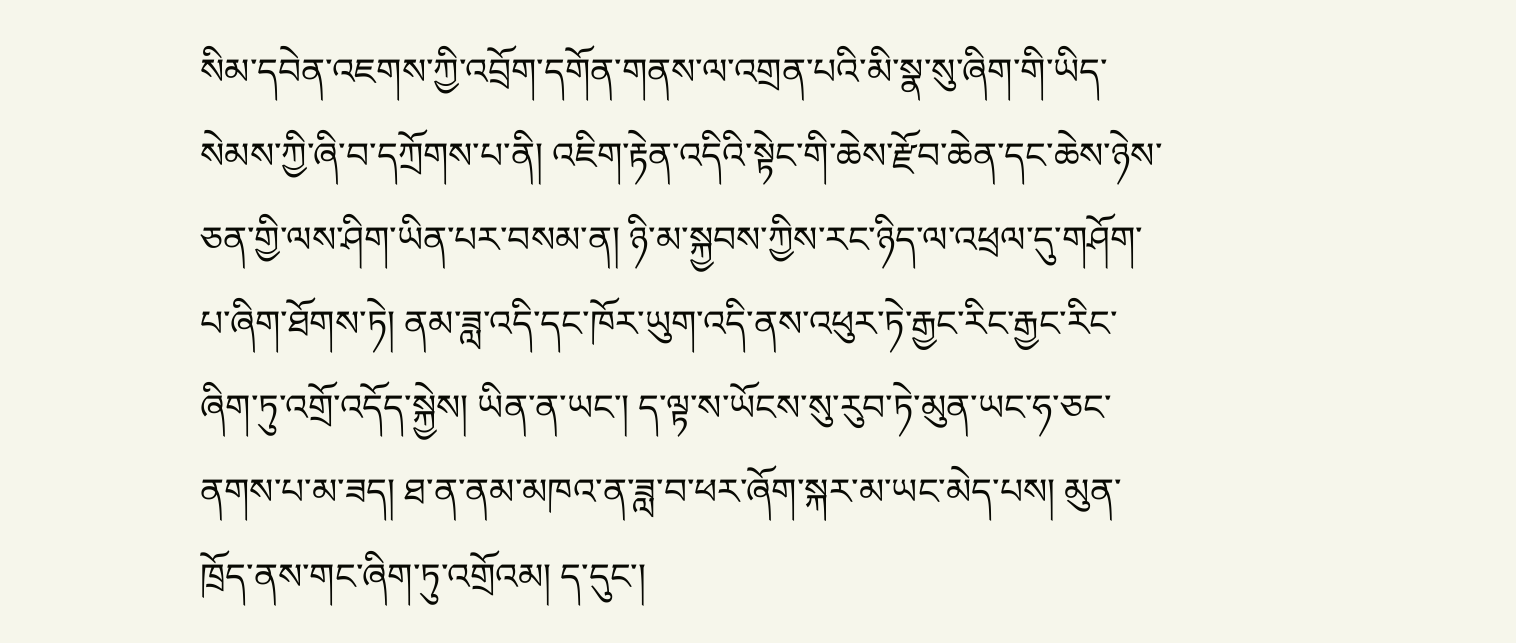སིམ་དབེན་འཇགས་ཀྱི་འབྲོག་དགོན་གནས་ལ་འགྲན་པའི་མི་སྣ་སུ་ཞིག་གི་ཡིད་སེམས་ཀྱི་ཞི་བ་དཀྲོགས་པ་ནི། འཇིག་རྟེན་འདིའི་སྟེང་གི་ཆེས་རྫོབ་ཆེན་དང་ཆེས་ཉེས་ཅན་གྱི་ལས་ཤིག་ཡིན་པར་བསམ་ན། ཉི་མ་སྐྱབས་ཀྱིས་རང་ཉིད་ལ་འཕྲལ་དུ་གཤོག་པ་ཞིག་ཐོགས་ཏེ། ནམ་ཟླ་འདི་དང་ཁོར་ཡུག་འདི་ནས་འཕུར་ཏེ་རྒྱང་རིང་རྒྱང་རིང་ཞིག་ཏུ་འགྲོ་འདོད་སྐྱེས། ཡིན་ན་ཡང་། ད་ལྟ་ས་ཡོངས་སུ་རུབ་ཏེ་མུན་ཡང་ཧ་ཅང་ནགས་པ་མ་ཟད། ཐ་ན་ནམ་མཁའ་ན་ཟླ་བ་ཕར་ཞོག་སྐར་མ་ཡང་མེད་པས། མུན་ཁྲོད་ནས་གང་ཞིག་ཏུ་འགྲོའམ། ད་དུང་།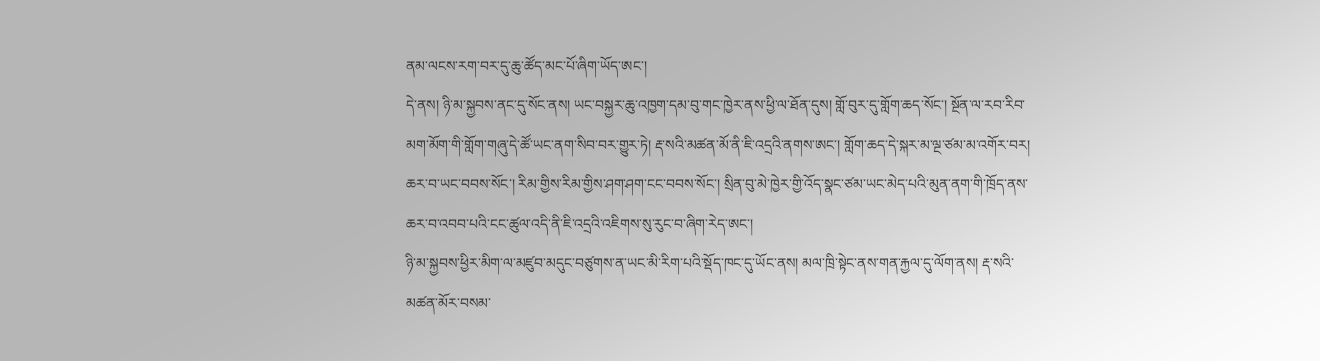ནམ་ལངས་རག་བར་དུ་ཆུ་ཚོད་མང་པོ་ཞིག་ཡོད་ཨང་།
དེ་ནས། ཉི་མ་སྐྱབས་ནང་དུ་སོང་ནས། ཡང་བསྐྱར་ཆུ་འཁྱག་དམ་བུ་གང་ཁྱེར་ནས་ཕྱི་ལ་ཐོན་དུས། གློ་བུར་དུ་གློག་ཆད་སོང་། སྔོན་ལ་རབ་རིབ་མག་མོག་གི་གློག་གཞུ་དེ་ཚོ་ཡང་ནག་སིབ་བར་གྱུར་ཏེ། རྡ་སའི་མཚན་མོ་ནི་ཇི་འདྲའི་ནགས་ཨང་། གློག་ཆད་དེ་སྐར་མ་ལྔ་ཙམ་མ་འགོར་བར། ཆར་བ་ཡང་བབས་སོང་། རིམ་གྱིས་རིམ་གྱིས་ཤག་ཤག་ངང་བབས་སོང་། སྲིན་བུ་མེ་ཁྱེར་གྱི་འོད་སྣང་ཙམ་ཡང་མེད་པའི་མུན་ནག་གི་ཁྲོད་ནས་ཆར་བ་འབབ་པའི་ངང་ཚུལ་འདི་ནི་ཇི་འདྲའི་འཇིགས་སུ་རུང་བ་ཞིག་རེད་ཨང་།
ཉི་མ་སྐྱབས་ཕྱིར་མིག་ལ་མཛུབ་མདུང་བཙུགས་ན་ཡང་མི་རིག་པའི་སྡོད་ཁང་དུ་ཡོང་ནས། མལ་ཁྲི་སྟེང་ནས་གན་རྐྱལ་དུ་ལོག་ནས། རྡ་སའི་མཚན་མོར་བསམ་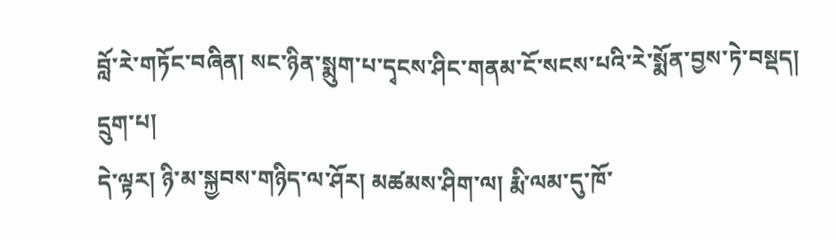བློ་རེ་གཏོང་བཞིན། སང་ཉིན་སྨུག་པ་དྭངས་ཤིང་གནམ་ངོ་སངས་པའི་རེ་སྨོན་བྱས་ཏེ་བསྡད།
དྲུག་པ།
དེ་ལྟར། ཉི་མ་སྐྱབས་གཉིད་ལ་ཤོར། མཚམས་ཤིག་ལ། རྨི་ལམ་དུ་ཁོ་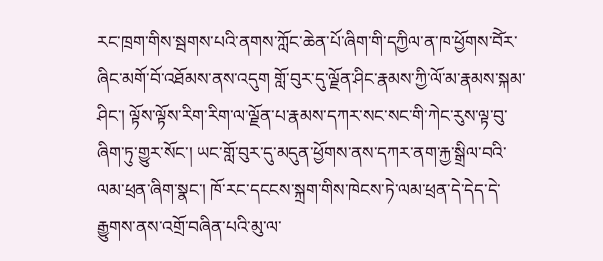རང་ཁྲག་གིས་སྦགས་པའི་ནགས་ཀློང་ཆེན་པོ་ཞིག་གི་དཀྱིལ་ན་ཁ་ཕྱོགས་བོེར་ཞིང་མགོ་བོ་འཐོམས་ནས་འདུག གློ་བུར་དུ་ལྗོན་ཤིང་རྣམས་ཀྱི་ལོ་མ་རྣམས་སྐམ་ཤིང་། ལྟོས་ལྟོས་རིག་རིག་ལ་ལྗོན་པ་རྣམས་དཀར་སང་སང་གི་ཀེང་རུས་ལྟ་བུ་ཞིག་ཏུ་གྱུར་སོང་། ཡང་གློ་བུར་དུ་མདུན་ཕྱོགས་ནས་དཀར་ནག་རྐྱ་སྒྲིལ་བའི་ལམ་ཕྲན་ཞིག་སྣང་། ཁོ་རང་དངངས་སྐྲག་གིས་ཁེངས་ཏེ་ལམ་ཕྲན་དེ་དེད་དེ་རྒྱུགས་ནས་འགྲོ་བཞིན་པའི་མུ་ལ་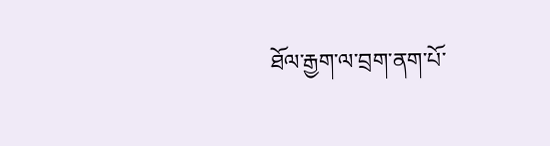ཐོལ་རྒྱག་ལ་བྲག་ནག་པོ་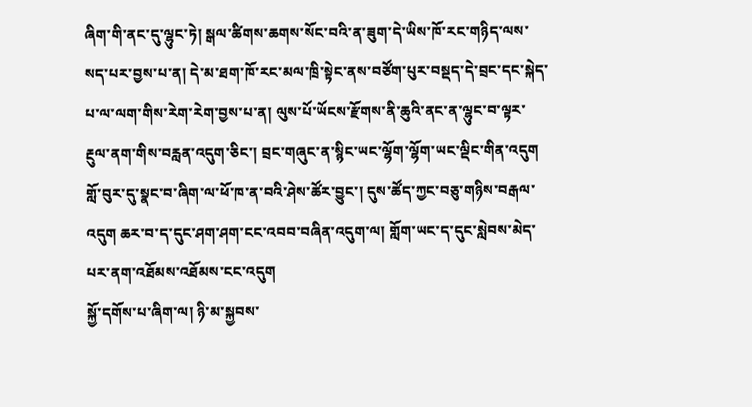ཞིག་གི་ནང་དུ་ལྷུང་ཏེ། སྒལ་ཚིགས་ཆགས་སོང་བའི་ན་ཟུག་དེ་ཡིས་ཁོ་རང་གཉིད་ལས་སད་པར་བྱས་པ་ན། དེ་མ་ཐག་ཁོ་རང་མལ་ཁྲི་སྟེང་ནས་བཙོག་པུར་བསྡད་དེ་བྲང་དང་སྐེད་པ་ལ་ལག་གིས་རེག་རེག་བྱས་པ་ན། ལུས་པོ་ཡོངས་རྫོགས་ནི་ཆུའི་ནང་ན་ལྷུང་བ་ལྟར་རྔུལ་ནག་གིས་བརླན་འདུག་ཅིང་། བྲང་གཞུང་ན་སྙིང་ཡང་ལྷོག་ལྷོག་ཡང་ལྡིང་གིན་འདུག གློ་བུར་དུ་སྣང་བ་ཞིག་ལ་ཕོ་ཁ་ན་བའི་ཤེས་ཚོར་བྱུང་། དུས་ཚོད་ཀྱང་བཅུ་གཉིས་བརྒལ་འདུག ཆར་བ་ད་དུང་ཤག་ཤག་ངང་འབབ་བཞིན་འདུག་ལ། གློག་ཡང་ད་དུང་སླེབས་མེད་པར་ནག་འཐོམས་འཐོམས་ངང་འདུག
སྐྱོ་དགོས་པ་ཞིག་ལ། ཉི་མ་སྐྱབས་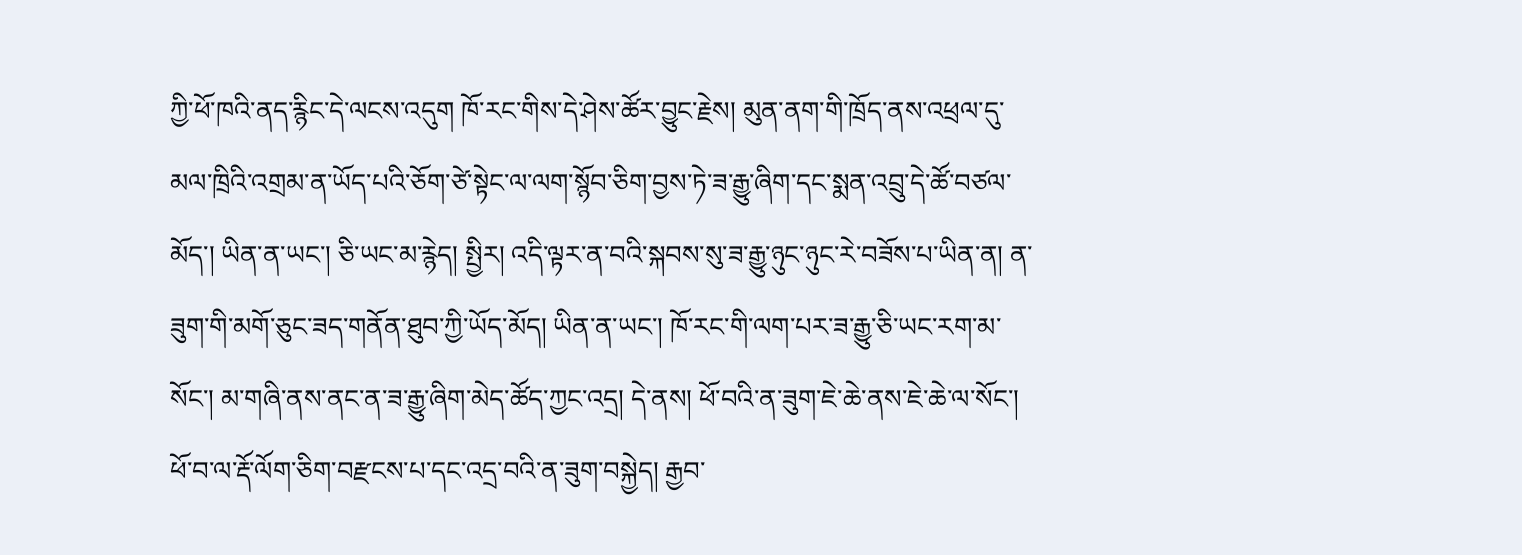ཀྱི་ཕོ་ཁའི་ནད་རྙིང་དེ་ལངས་འདུག ཁོ་རང་གིས་དེ་ཤེས་ཚོར་བྱུང་རྗེས། མུན་ནག་གི་ཁྲོད་ནས་འཕྲལ་དུ་མལ་ཁྲིའི་འགྲམ་ན་ཡོད་པའི་ཅོག་ཙེ་སྟེང་ལ་ལག་སྙོབ་ཅིག་བྱས་ཏེ་ཟ་རྒྱུ་ཞིག་དང་སྨན་འབྲུ་དེ་ཚོ་བཙལ་མོད་། ཡིན་ན་ཡང་། ཅི་ཡང་མ་རྙེད། སྤྱིར། འདི་ལྟར་ན་བའི་སྐབས་སུ་ཟ་རྒྱུ་ཉུང་ཉུང་རེ་བཟོས་པ་ཡིན་ན། ན་ཟུག་གི་མགོ་ཅུང་ཟད་གནོན་ཐུབ་ཀྱི་ཡོད་མོད། ཡིན་ན་ཡང་། ཁོ་རང་གི་ལག་པར་ཟ་རྒྱུ་ཅི་ཡང་རག་མ་སོང་། མ་གཞི་ནས་ནང་ན་ཟ་རྒྱུ་ཞིག་མེད་ཚོད་ཀྱང་འདྲ། དེ་ནས། ཕོ་བའི་ན་ཟུག་ཇེ་ཆེ་ནས་ཇེ་ཆེ་ལ་སོང་། ཕོ་བ་ལ་རྡོ་ལོག་ཅིག་བརྫངས་པ་དང་འདྲ་བའི་ན་ཟུག་བསྐྱེད། རྒྱབ་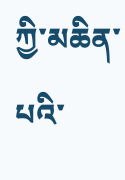ཀྱི་མཆིན་པའི་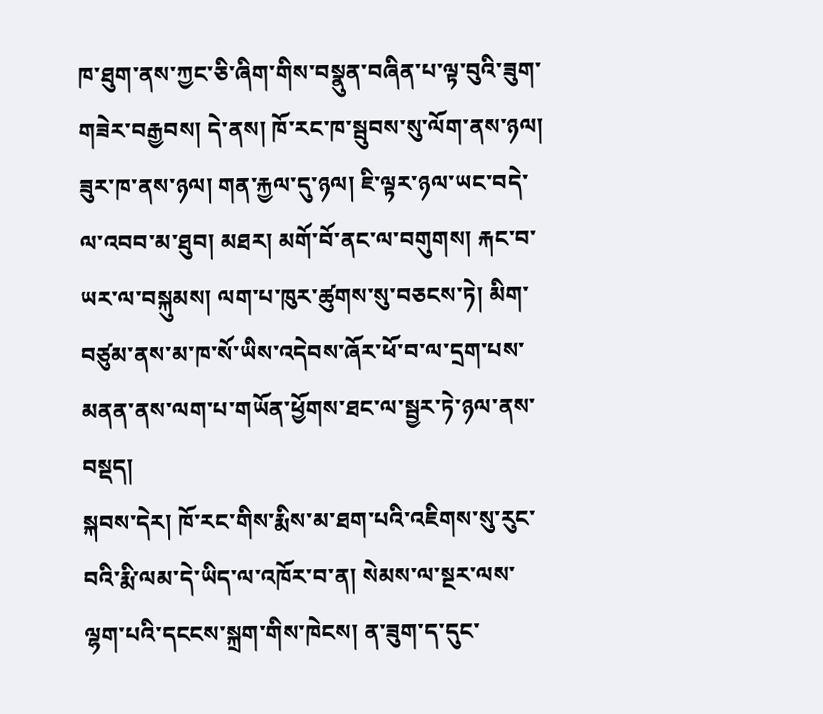ཁ་ཐུག་ནས་ཀྱང་ཅི་ཞིག་གིས་བསྣུན་བཞིན་པ་ལྟ་བུའི་ཟུག་གཟེར་བརྒྱབས། དེ་ནས། ཁོ་རང་ཁ་སྦུབས་སུ་ལོག་ནས་ཉལ། ཟུར་ཁ་ནས་ཉལ། གན་རྐྱལ་དུ་ཉལ། ཇི་ལྟར་ཉལ་ཡང་བདེ་ལ་འབབ་མ་ཐུབ། མཐར། མགོ་བོ་ནང་ལ་བགུགས། རྐང་བ་ཡར་ལ་བསྐུམས། ལག་པ་ཁུར་ཚུགས་སུ་བཅངས་ཏེ། མིག་བཙུམ་ནས་མ་ཁ་སོ་ཡིས་འདེབས་ཞོར་ཕོ་བ་ལ་དྲག་པས་མནན་ནས་ལག་པ་གཡོན་ཕྱོགས་ཐང་ལ་སྦྱར་ཏེ་ཉལ་ནས་བསྡད།
སྐབས་དེར། ཁོ་རང་གིས་རྨིས་མ་ཐག་པའི་འཇིགས་སུ་རུང་བའི་རྨི་ལམ་དེ་ཡིད་ལ་འཁོར་བ་ན། སེམས་ལ་སྔར་ལས་ལྷག་པའི་དངངས་སྐྲག་གིས་ཁེངས། ན་ཟུག་ད་དུང་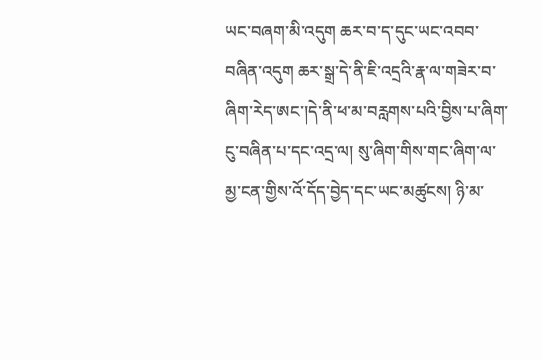ཡང་བཞག་མི་འདུག ཆར་བ་ད་དུང་ཡང་འབབ་བཞིན་འདུག ཆར་སྒྲ་དེ་ནི་ཇི་འདྲའི་རྣ་ལ་གཟེར་བ་ཞིག་རེད་ཨང་།དེ་ནི་ཕ་མ་བརླགས་པའི་བྱིས་པ་ཞིག་ངུ་བཞིན་པ་དང་འདྲ་ལ། སུ་ཞིག་གིས་གང་ཞིག་ལ་མྱ་ངན་གྱིས་འོ་དོད་བྱེད་དང་ཡང་མཚུངས། ཉི་མ་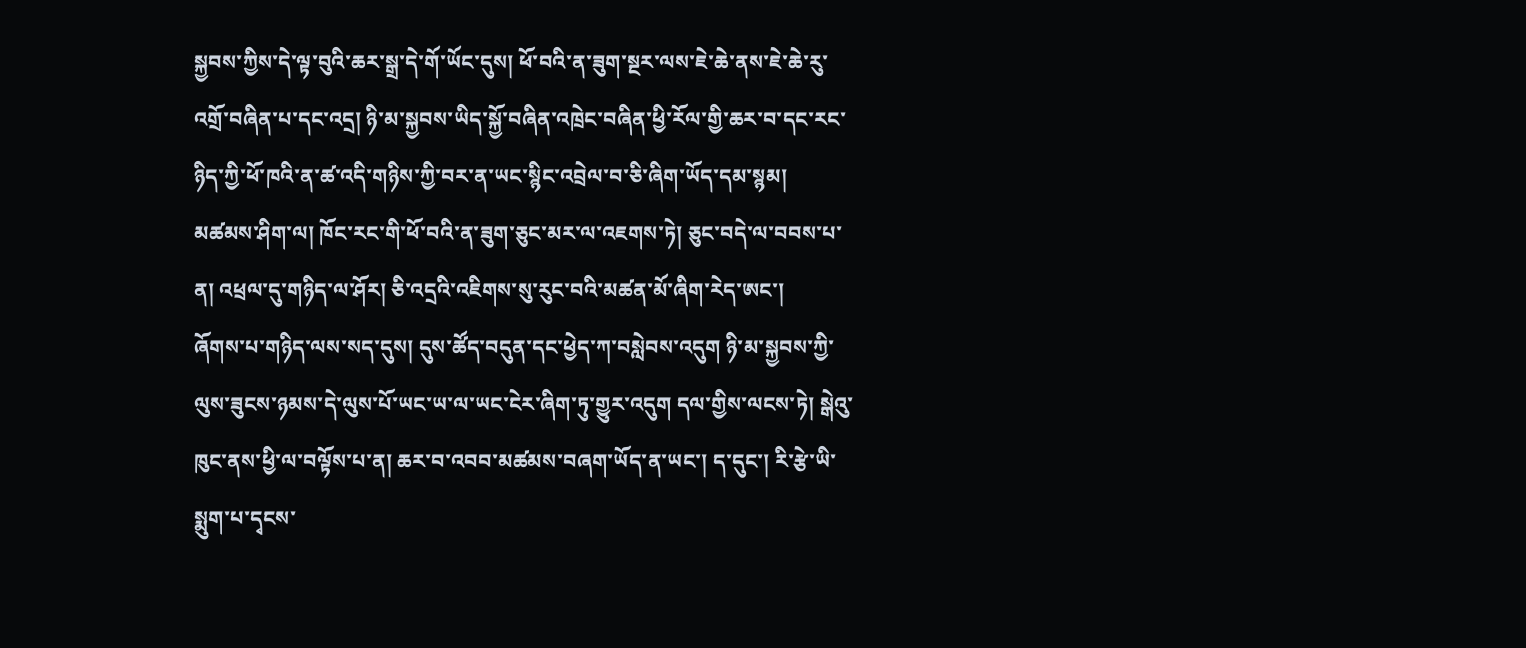སྐྱབས་ཀྱིས་དེ་ལྟ་བུའི་ཆར་སྒྲ་དེ་གོ་ཡོང་དུས། ཕོ་བའི་ན་ཟུག་སྔར་ལས་ཇེ་ཆེ་ནས་ཇེ་ཆེ་རུ་འགྲོ་བཞིན་པ་དང་འདྲ། ཉི་མ་སྐྱབས་ཡིད་སྐྱོ་བཞིན་འཁྲེང་བཞིན་ཕྱི་རོལ་གྱི་ཆར་བ་དང་རང་ཉིད་ཀྱི་ཕོ་ཁའི་ན་ཚ་འདི་གཉིས་ཀྱི་བར་ན་ཡང་སྙིང་འབྲེལ་བ་ཅི་ཞིག་ཡོད་དམ་སྙམ། མཚམས་ཤིག་ལ། ཁོང་རང་གི་ཕོ་བའི་ན་ཟུག་ཅུང་མར་ལ་འཇགས་ཏེ། ཅུང་བདེ་ལ་བབས་པ་ན། འཕྲལ་དུ་གཉིད་ལ་ཤོར། ཅི་འདྲའི་འཇིགས་སུ་རུང་བའི་མཚན་མོ་ཞིག་རེད་ཨང་།
ཞོགས་པ་གཉིད་ལས་སད་དུས། དུས་ཚོད་བདུན་དང་ཕྱེད་ཀ་བསླེབས་འདུག ཉི་མ་སྐྱབས་ཀྱི་ལུས་ཟུངས་ཉམས་དེ་ལུས་པོ་ཡང་ཡ་ལ་ཡང་ངེར་ཞིག་ཏུ་གྱུར་འདུག དལ་གྱིས་ལངས་ཏེ། སྒེའུ་ཁུང་ནས་ཕྱི་ལ་བལྟོས་པ་ན། ཆར་བ་འབབ་མཚམས་བཞག་ཡོད་ན་ཡང་། ད་དུང་། རི་རྩེ་ཡི་སྨུག་པ་དྭངས་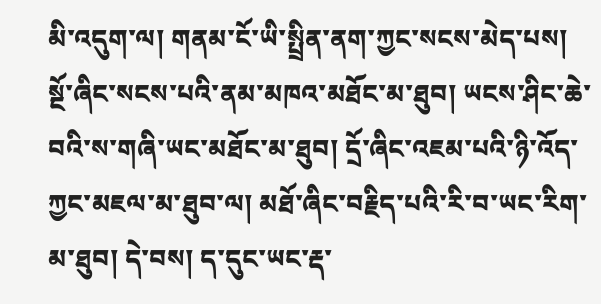མི་འདུག་ལ། གནམ་ངོ་ཡི་སྤྲིན་ནག་ཀྱང་སངས་མེད་པས། སྔོ་ཞིང་སངས་པའི་ནམ་མཁའ་མཐོང་མ་ཐུབ། ཡངས་ཤིང་ཆེ་བའི་ས་གཞི་ཡང་མཐོང་མ་ཐུབ། དྲོ་ཞིང་འཇམ་པའི་ཉི་འོད་ཀྱང་མཇལ་མ་ཐུབ་ལ། མཐོ་ཞིང་བརྗིད་པའི་རི་བ་ཡང་རིག་མ་ཐུབ། དེ་བས། ད་དུང་ཡང་རྡ་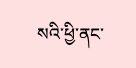སའི་ཕྱི་ནང་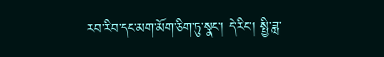རབ་རིབ་དང་མག་མོག་ཅིག་ཏུ་སྣང་། དེ་རིང་། སྤྱི་ཟླ་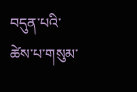བདུན་པའི་ཚེས་པ་གསུམ་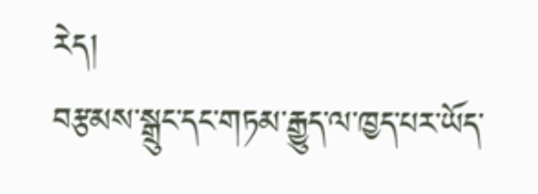རེད།
བརྩམས་སྒྲུང་དང་གཏམ་རྒྱུད་ལ་ཁྱད་པར་ཡོད་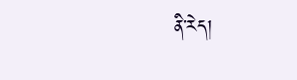ནི་རེད།